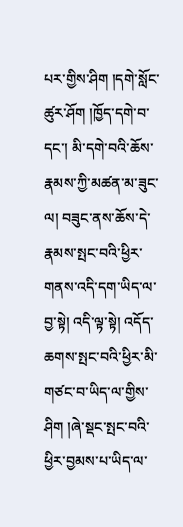པར་གྱིས་ཤིག །དགེ་སློང་ཚུར་ཤོག །ཁྱོད་དགེ་བ་དང་། མི་དགེ་བའི་ཆོས་རྣམས་ཀྱི་མཚན་མ་ཟུང་ལ། བཟུང་ནས་ཆོས་དེ་རྣམས་སྤང་བའི་ཕྱིར་གནས་འདི་དག་ཡིད་ལ་བྱ་སྟེ། འདི་ལྟ་སྟེ། འདོད་ཆགས་སྤང་བའི་ཕྱིར་མི་གཙང་བ་ཡིད་ལ་གྱིས་ཤིག །ཞེ་སྡང་སྤང་བའི་ཕྱིར་བྱམས་པ་ཡིད་ལ་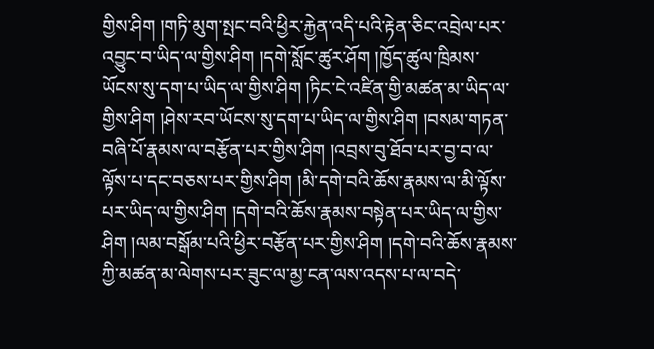གྱིས་ཤིག །གཏི་མུག་སྤང་བའི་ཕྱིར་རྐྱེན་འདི་པའི་རྟེན་ཅིང་འབྲེལ་པར་འབྱུང་བ་ཡིད་ལ་གྱིས་ཤིག །དགེ་སློང་ཚུར་ཤོག །ཁྱོད་ཚུལ་ཁྲིམས་ཡོངས་སུ་དག་པ་ཡིད་ལ་གྱིས་ཤིག །ཏིང་ངེ་འཛིན་གྱི་མཚན་མ་ཡིད་ལ་གྱིས་ཤིག །ཤེས་རབ་ཡོངས་སུ་དག་པ་ཡིད་ལ་གྱིས་ཤིག །བསམ་གཏན་བཞི་པོ་རྣམས་ལ་བརྩོན་པར་གྱིས་ཤིག །འབྲས་བུ་ཐོབ་པར་བྱ་བ་ལ་ལྟོས་པ་དང་བཅས་པར་གྱིས་ཤིག །མི་དགེ་བའི་ཆོས་རྣམས་ལ་མི་ལྟོས་པར་ཡིད་ལ་གྱིས་ཤིག །དགེ་བའི་ཆོས་རྣམས་བསྟེན་པར་ཡིད་ལ་གྱིས་ཤིག །ལམ་བསྒོམ་པའི་ཕྱིར་བརྩོན་པར་གྱིས་ཤིག །དགེ་བའི་ཆོས་རྣམས་ཀྱི་མཚན་མ་ལེགས་པར་ཟུང་ལ་མྱ་ངན་ལས་འདས་པ་ལ་བདེ་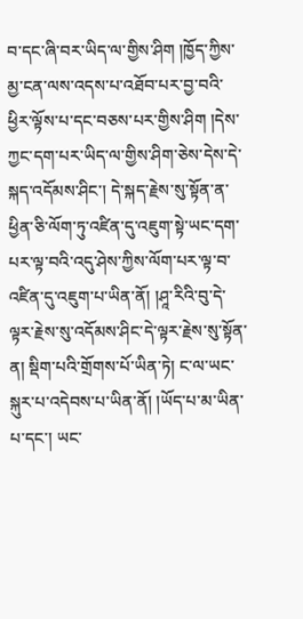བ་དང་ཞི་བར་ཡིད་ལ་གྱིས་ཤིག །ཁྱོད་ཀྱིས་མྱ་ངན་ལས་འདས་པ་འཐོབ་པར་བྱ་བའི་ཕྱིར་ལྟོས་པ་དང་བཅས་པར་གྱིས་ཤིག །དེས་ཀྱང་དག་པར་ཡིད་ལ་གྱིས་ཤིག་ཅེས་དེས་དེ་སྐད་འདོམས་ཤིང་། དེ་སྐད་རྗེས་སུ་སྟོན་ན་ཕྱིན་ཅི་ལོག་ཏུ་འཛིན་དུ་འཇུག་སྟེ་ཡང་དག་པར་ལྟ་བའི་འདུ་ཤེས་ཀྱིས་ལོག་པར་ལྟ་བ་འཛིན་དུ་འཇུག་པ་ཡིན་ནོ། །ཤཱ་རིའི་བུ་དེ་ལྟར་རྗེས་སུ་འདོམས་ཤིང་དེ་ལྟར་རྗེས་སུ་སྟོན་ན། སྡིག་པའི་གྲོགས་པོ་ཡིན་ཏེ། ང་ལ་ཡང་སྐུར་པ་འདེབས་པ་ཡིན་ནོ། །ཡོད་པ་མ་ཡིན་པ་དང་། ཡང་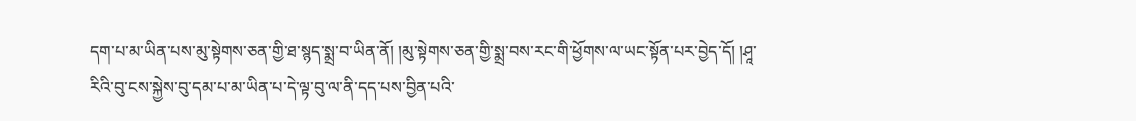དག་པ་མ་ཡིན་པས་མུ་སྟེགས་ཅན་གྱི་ཐ་སྙད་སྨྲ་བ་ཡིན་ནོ། །མུ་སྟེགས་ཅན་གྱི་སྨྲ་བས་རང་གི་ཕྱོགས་ལ་ཡང་སྟོན་པར་བྱེད་དོ། །ཤཱ་རིའི་བུ་ངས་སྐྱེས་བུ་དམ་པ་མ་ཡིན་པ་དེ་ལྟ་བུ་ལ་ནི་དད་པས་བྱིན་པའི་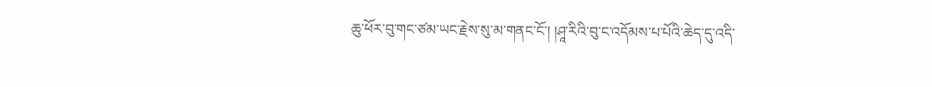ཆུ་ཕོར་བུ་གང་ཙམ་ཡང་རྗེས་སུ་མ་གནང་ངོ་། །ཤཱ་རིའི་བུ་ང་འདོམས་པ་པོའི་ཆེད་དུ་འདི་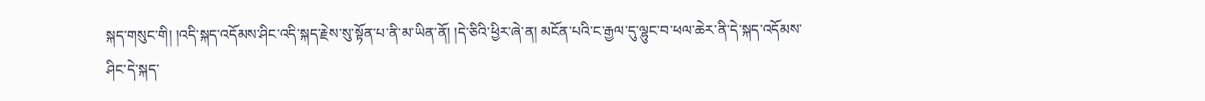སྐད་གསུང་གི། །འདི་སྐད་འདོམས་ཤིང་འདི་སྐད་རྗེས་སུ་སྟོན་པ་ནི་མ་ཡིན་ནོ། །དེ་ཅིའི་ཕྱིར་ཞེ་ན། མངོན་པའི་ང་རྒྱལ་དུ་ལྷུང་བ་ཕལ་ཆེར་ནི་དེ་སྐད་འདོམས་ཤིང་དེ་སྐད་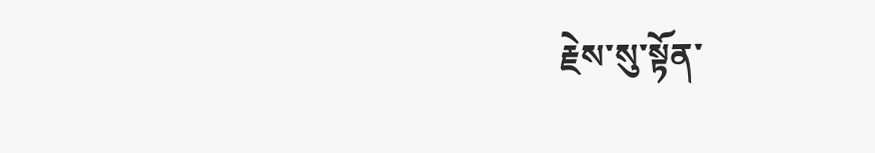རྗེས་སུ་སྟོན་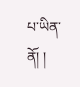པ་ཡིན་ནོ། །